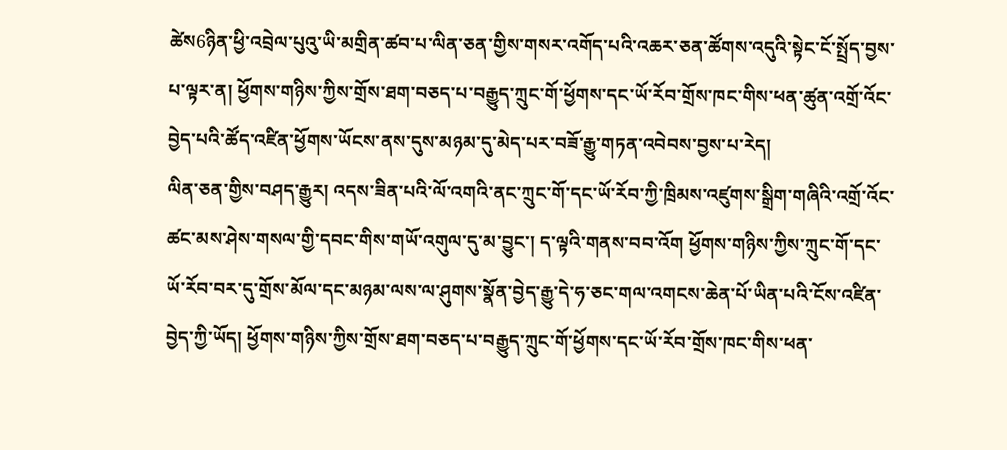ཚེས6ཉིན་ཕྱི་འབྲེལ་པུའུ་ཡི་མགྲིན་ཚབ་པ་ལིན་ཅན་གྱིས་གསར་འགོད་པའི་འཆར་ཅན་ཚོགས་འདུའི་སྟེང་ངོ་སྤྲོད་བྱས་པ་ལྟར་ན། ཕྱོགས་གཉིས་ཀྱིས་གྲོས་ཐག་བཅད་པ་བརྒྱུད་ཀྲུང་གོ་ཕྱོགས་དང་ཡོ་རོབ་གྲོས་ཁང་གིས་ཕན་ཚུན་འགྲོ་འོང་བྱེད་པའི་ཚོད་འཛིན་ཕྱོགས་ཡོངས་ནས་དུས་མཉམ་དུ་མེད་པར་བཟོ་རྒྱུ་གཏན་འབེབས་བྱས་པ་རེད།
ལིན་ཅན་གྱིས་བཤད་རྒྱུར། འདས་ཟིན་པའི་ལོ་འགའི་ནང་ཀྲུང་གོ་དང་ཡོ་རོབ་ཀྱི་ཁྲིམས་འཛུགས་སྒྲིག་གཞིའི་འགྲོ་འོང་ཚང་མས་ཤེས་གསལ་གྱི་དབང་གིས་གཡོ་འགུལ་དུ་མ་བྱུང་། ད་ལྟའི་གནས་བབ་འོག ཕྱོགས་གཉིས་ཀྱིས་ཀྲུང་གོ་དང་ཡོ་རོབ་བར་དུ་གྲོས་མོལ་དང་མཉམ་ལས་ལ་ཤུགས་སྣོན་བྱེད་རྒྱུ་དེ་ཧ་ཅང་གལ་འགངས་ཆེན་པོ་ཡིན་པའི་ངོས་འཛིན་བྱེད་ཀྱི་ཡོད། ཕྱོགས་གཉིས་ཀྱིས་གྲོས་ཐག་བཅད་པ་བརྒྱུད་ཀྲུང་གོ་ཕྱོགས་དང་ཡོ་རོབ་གྲོས་ཁང་གིས་ཕན་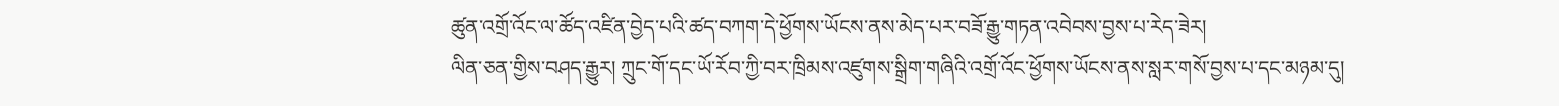ཚུན་འགྲོ་འོང་ལ་ཚོད་འཛིན་བྱེད་པའི་ཚད་བཀག་དེ་ཕྱོགས་ཡོངས་ནས་མེད་པར་བཟོ་རྒྱུ་གཏན་འབེབས་བྱས་པ་རེད་ཟེར།
ལིན་ཅན་གྱིས་བཤད་རྒྱུར། ཀྲུང་གོ་དང་ཡོ་རོབ་ཀྱི་བར་ཁྲིམས་འཛུགས་སྒྲིག་གཞིའི་འགྲོ་འོང་ཕྱོགས་ཡོངས་ནས་སླར་གསོ་བྱས་པ་དང་མཉམ་དུ།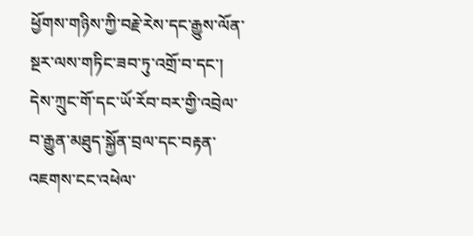ཕྱོགས་གཉིས་ཀྱི་བརྗེ་རེས་དང་རྒྱུས་ལོན་སྔར་ལས་གཏིང་ཟབ་ཏུ་འགྲོ་བ་དང་། དེས་ཀྲུང་གོ་དང་ཡོ་རོབ་བར་གྱི་འབྲེལ་བ་རྒྱུན་མཐུད་སྐྱོན་བྲལ་དང་བརྟན་འཇགས་ངང་འཕེལ་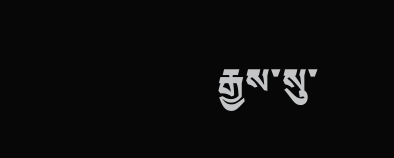རྒྱས་སུ་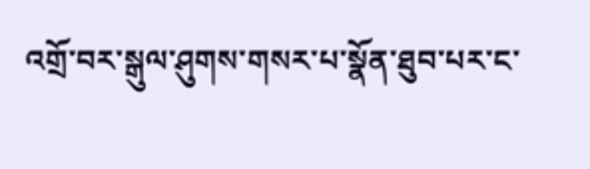འགྲོ་བར་སྒུལ་ཤུགས་གསར་པ་སྣོན་ཐུབ་པར་ང་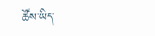ཚོས་ཡིད་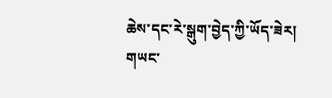ཆེས་དང་རེ་སྒུག་བྱེད་ཀྱི་ཡོད་ཟེར།
གཡང་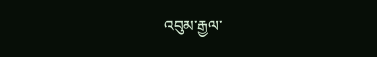འབུམ་རྒྱལ་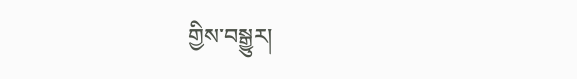གྱིས་བསྒྱུར།